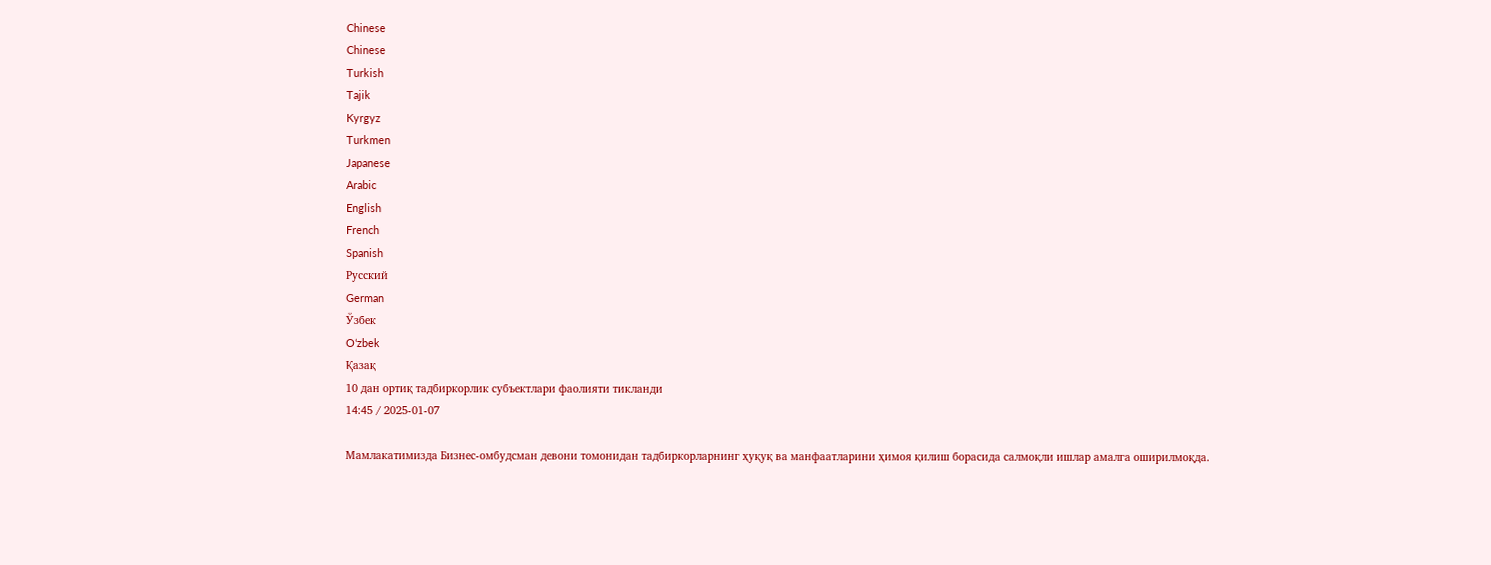Chinese
Chinese
Turkish
Tajik
Kyrgyz
Turkmen
Japanese
Arabic
English
French
Spanish
Русский
German
Ўзбек
Oʻzbek
Қазақ
10 дан ортиқ тадбиркорлик субъектлари фаолияти тикланди
14:45 / 2025-01-07

Мамлакатимизда Бизнес-омбудсман девони томонидан тадбиркорларнинг ҳуқуқ ва манфаатларини ҳимоя қилиш борасида салмоқли ишлар амалга оширилмоқда.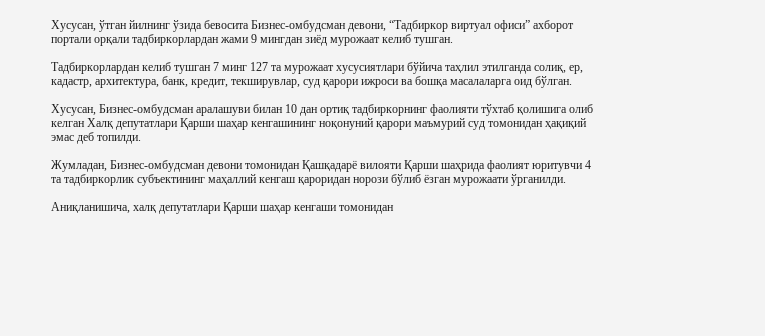Хусусан, ўтган йилнинг ўзида бевосита Бизнес-омбудсман девони, “Тадбиркор виртуал офиси” ахборот портали орқали тадбиркорлардан жами 9 мингдан зиёд мурожаат келиб тушган.

Тадбиркорлардан келиб тушган 7 минг 127 та мурожаат хусусиятлари бўйича таҳлил этилганда солиқ, ер, кадастр, архитектура, банк, кредит, текширувлар, суд қарори ижроси ва бошқа масалаларга оид бўлган.

Хусусан, Бизнес-омбудсман аралашуви билан 10 дан ортиқ тадбиркорнинг фаолияти тўхтаб қолишига олиб келган Халқ депутатлари Қарши шаҳар кенгашининг ноқонуний қарори маъмурий суд томонидан ҳақиқий эмас деб топилди.

Жумладан, Бизнес-омбудсман девони томонидан Қашқадарё вилояти Қарши шаҳрида фаолият юритувчи 4 та тадбиркорлик субъектининг маҳаллий кенгаш қароридан норози бўлиб ёзган мурожаати ўрганилди.

Аниқланишича, халқ депутатлари Қарши шаҳар кенгаши томонидан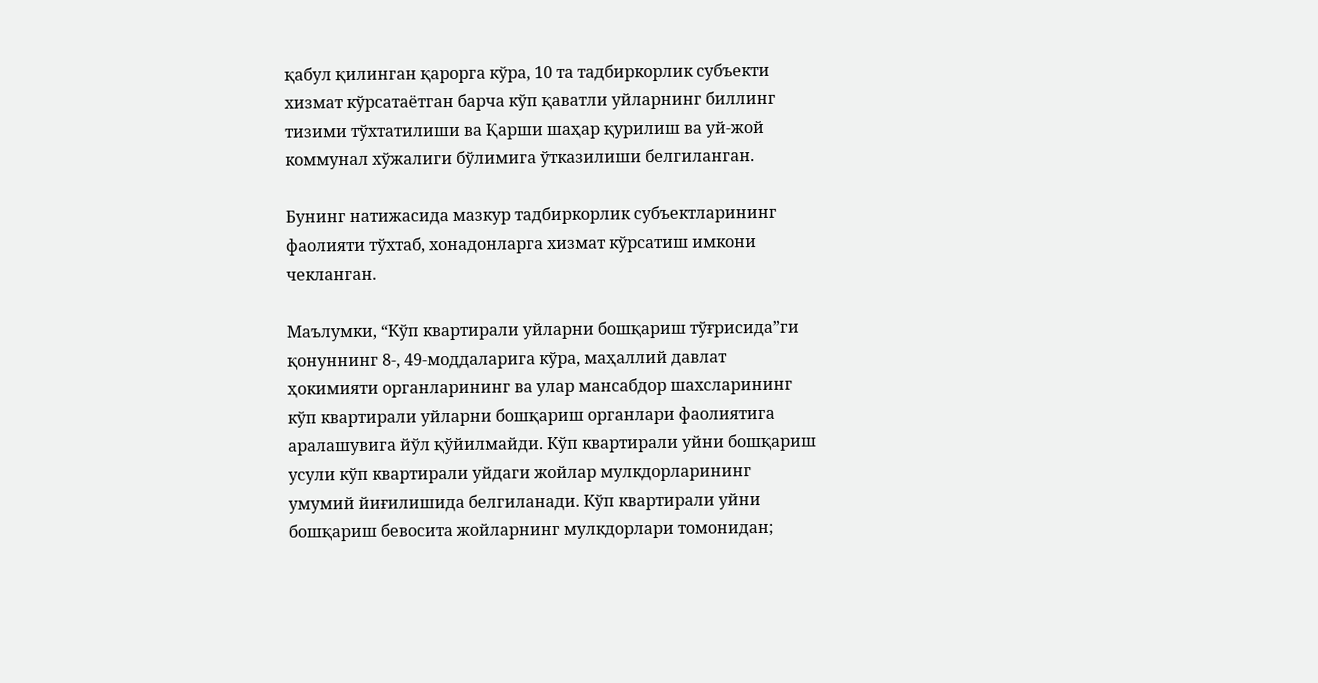қабул қилинган қарорга кўра, 10 та тадбиркорлик субъекти хизмат кўрсатаётган барча кўп қаватли уйларнинг биллинг тизими тўхтатилиши ва Қарши шаҳар қурилиш ва уй-жой коммунал хўжалиги бўлимига ўтказилиши белгиланган.

Бунинг натижасида мазкур тадбиркорлик субъектларининг фаолияти тўхтаб, хонадонларга хизмат кўрсатиш имкони чекланган.

Маълумки, “Кўп квартирали уйларни бошқариш тўғрисида”ги қонуннинг 8-, 49-моддаларига кўра, маҳаллий давлат ҳокимияти органларининг ва улар мансабдор шахсларининг кўп квартирали уйларни бошқариш органлари фаолиятига аралашувига йўл қўйилмайди. Кўп квартирали уйни бошқариш усули кўп квартирали уйдаги жойлар мулкдорларининг умумий йиғилишида белгиланади. Кўп квартирали уйни бошқариш бевосита жойларнинг мулкдорлари томонидан;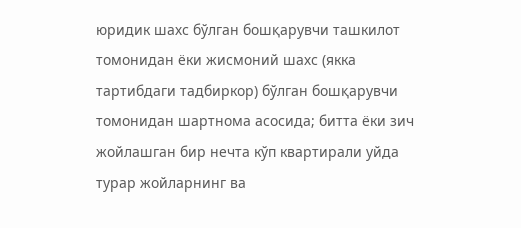юридик шахс бўлган бошқарувчи ташкилот томонидан ёки жисмоний шахс (якка тартибдаги тадбиркор) бўлган бошқарувчи томонидан шартнома асосида; битта ёки зич жойлашган бир нечта кўп квартирали уйда турар жойларнинг ва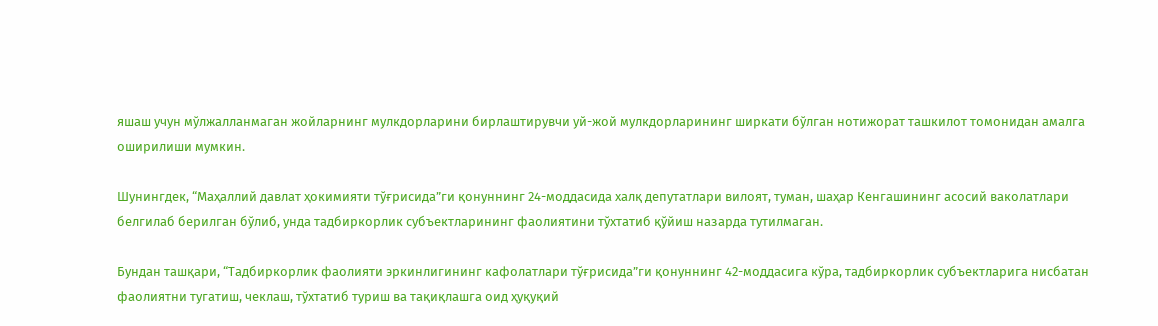яшаш учун мўлжалланмаган жойларнинг мулкдорларини бирлаштирувчи уй-жой мулкдорларининг ширкати бўлган нотижорат ташкилот томонидан амалга оширилиши мумкин.

Шунингдек, “Маҳаллий давлат ҳокимияти тўғрисида”ги қонуннинг 24-моддасида халқ депутатлари вилоят, туман, шаҳар Кенгашининг асосий ваколатлари белгилаб берилган бўлиб, унда тадбиркорлик субъектларининг фаолиятини тўхтатиб қўйиш назарда тутилмаган.

Бундан ташқари, “Тадбиркорлик фаолияти эркинлигининг кафолатлари тўғрисида”ги қонуннинг 42-моддасига кўра, тадбиркорлик субъектларига нисбатан фаолиятни тугатиш, чеклаш, тўхтатиб туриш ва тақиқлашга оид ҳуқуқий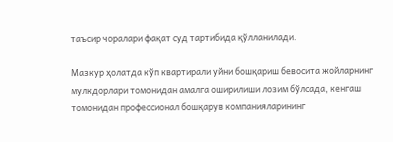таъсир чоралари фақат суд тартибида қўлланилади.

Мазкур ҳолатда кўп квартирали уйни бошқариш бевосита жойларнинг мулкдорлари томонидан амалга оширилиши лозим бўлсада, кенгаш томонидан профессионал бошқарув компанияларининг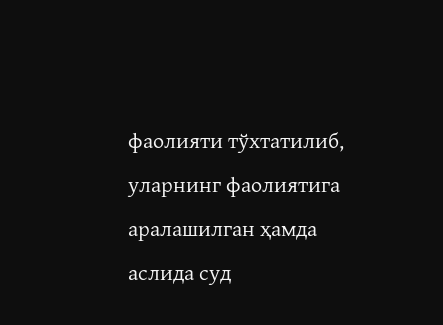фаолияти тўхтатилиб, уларнинг фаолиятига аралашилган ҳамда аслида суд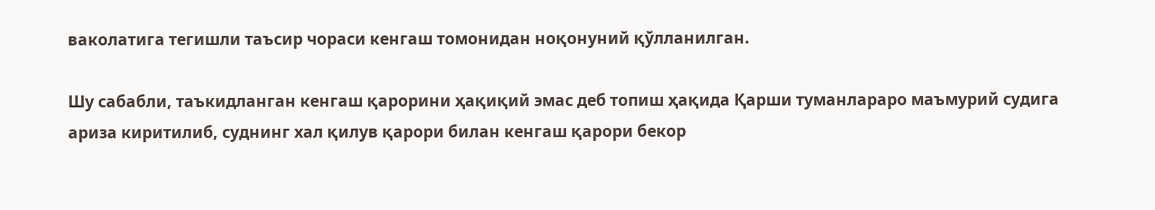ваколатига тегишли таъсир чораси кенгаш томонидан ноқонуний қўлланилган.

Шу сабабли, таъкидланган кенгаш қарорини ҳақиқий эмас деб топиш ҳақида Қарши туманлараро маъмурий судига ариза киритилиб, суднинг хал қилув қарори билан кенгаш қарори бекор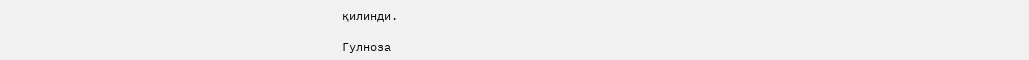қилинди.

Гулноза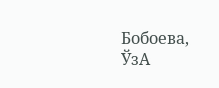Бобоева, ЎзА